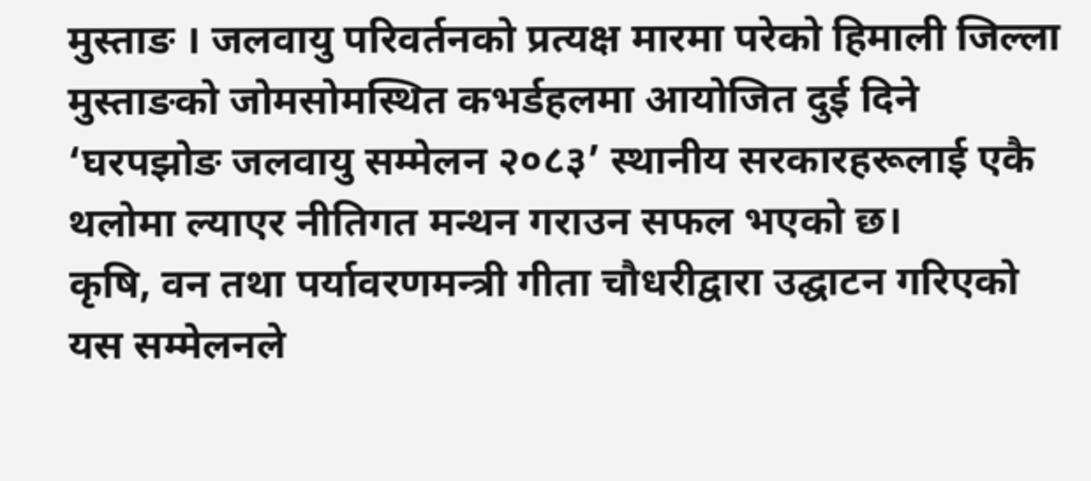मुस्ताङ । जलवायु परिवर्तनको प्रत्यक्ष मारमा परेको हिमाली जिल्ला मुस्ताङको जोमसोमस्थित कभर्डहलमा आयोजित दुई दिने ‘घरपझोङ जलवायु सम्मेलन २०८३’ स्थानीय सरकारहरूलाई एकै थलोमा ल्याएर नीतिगत मन्थन गराउन सफल भएको छ।
कृषि, वन तथा पर्यावरणमन्त्री गीता चौधरीद्वारा उद्घाटन गरिएको यस सम्मेलनले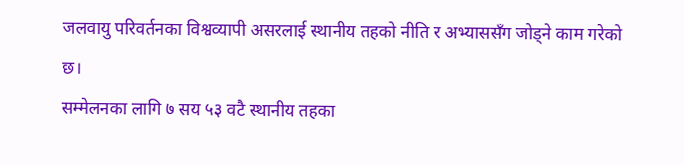जलवायु परिवर्तनका विश्वव्यापी असरलाई स्थानीय तहको नीति र अभ्याससँग जोड्ने काम गरेको छ।
सम्मेलनका लागि ७ सय ५३ वटै स्थानीय तहका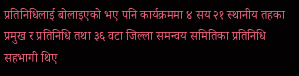प्रतिनिधिलाई बोलाइएको भए पनि कार्यक्रममा ४ सय २१ स्थानीय तहका प्रमुख र प्रतिनिधि तथा ३६ वटा जिल्ला समन्वय समितिका प्रतिनिधि सहभागी थिए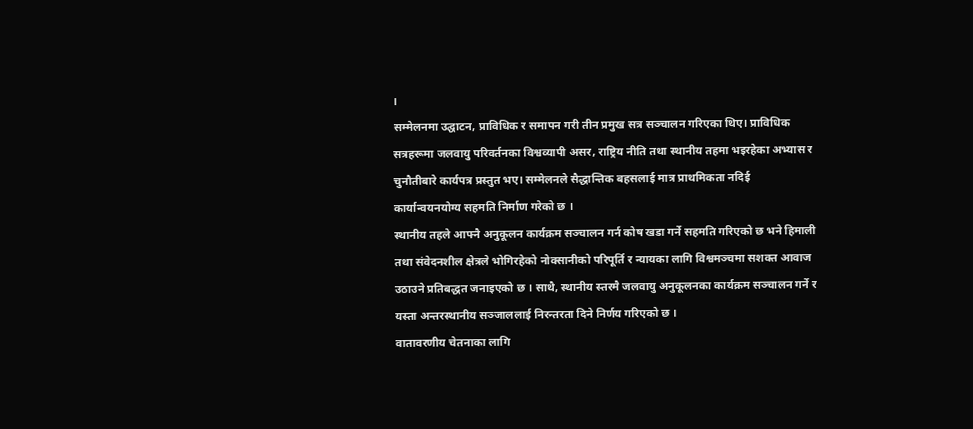।
सम्मेलनमा उद्घाटन, प्राविधिक र समापन गरी तीन प्रमुख सत्र सञ्चालन गरिएका थिए। प्राविधिक सत्रहरूमा जलवायु परिवर्तनका विश्वव्यापी असर, राष्ट्रिय नीति तथा स्थानीय तहमा भइरहेका अभ्यास र चुनौतीबारे कार्यपत्र प्रस्तुत भए। सम्मेलनले सैद्धान्तिक बहसलाई मात्र प्राथमिकता नदिई कार्यान्वयनयोग्य सहमति निर्माण गरेको छ ।
स्थानीय तहले आफ्नै अनुकूलन कार्यक्रम सञ्चालन गर्न कोष खडा गर्ने सहमति गरिएको छ भने हिमाली तथा संवेदनशील क्षेत्रले भोगिरहेको नोक्सानीको परिपूर्ति र न्यायका लागि विश्वमञ्चमा सशक्त आवाज उठाउने प्रतिबद्धत जनाइएको छ । साथै, स्थानीय स्तरमै जलवायु अनुकूलनका कार्यक्रम सञ्चालन गर्ने र यस्ता अन्तरस्थानीय सञ्जाललाई निरन्तरता दिने निर्णय गरिएको छ ।
वातावरणीय चेतनाका लागि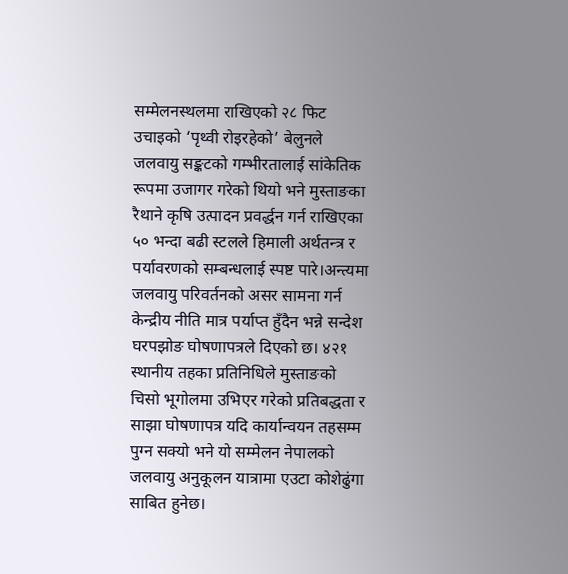सम्मेलनस्थलमा राखिएको २८ फिट उचाइको ‘पृथ्वी रोइरहेको’ बेलुनले जलवायु सङ्कटको गम्भीरतालाई सांकेतिक रूपमा उजागर गरेको थियो भने मुस्ताङका रैथाने कृषि उत्पादन प्रवर्द्धन गर्न राखिएका ५० भन्दा बढी स्टलले हिमाली अर्थतन्त्र र पर्यावरणको सम्बन्धलाई स्पष्ट पारे।अन्त्यमा जलवायु परिवर्तनको असर सामना गर्न केन्द्रीय नीति मात्र पर्याप्त हुँदैन भन्ने सन्देश घरपझोङ घोषणापत्रले दिएको छ। ४२१ स्थानीय तहका प्रतिनिधिले मुस्ताङको चिसो भूगोलमा उभिएर गरेको प्रतिबद्धता र साझा घोषणापत्र यदि कार्यान्वयन तहसम्म पुग्न सक्यो भने यो सम्मेलन नेपालको जलवायु अनुकूलन यात्रामा एउटा कोशेढुंगा साबित हुनेछ।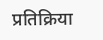प्रतिक्रिया